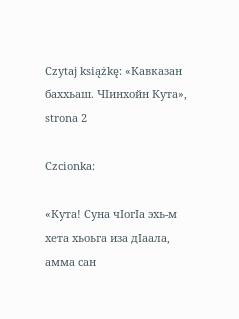Czytaj książkę: «Кавказан баххьаш. ЧIинхойн Кута», strona 2

Czcionka:

«Кута! Суна чIогIа эхь-м хета хьоьга иза дIаала, амма сан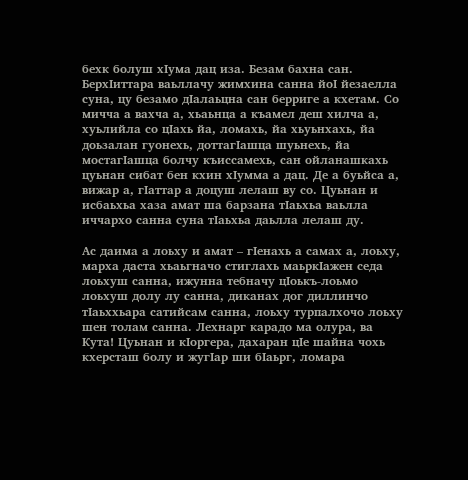бехк болуш хIума дац иза. Безам бахна сан. БерхIиттара ваьллачу жимхина санна йоI йезаелла суна, цу безамо дIалаьцна сан берриге а кхетам. Со мичча а вахча а, хьаьнца а къамел деш хилча а, хуьлийла со цIахь йа, ломахь, йа хьуьнхахь, йа доьзалан гуонехь, доттагIашца шуьнехь, йа мостагIашца болчу къиссамехь, сан ойланашкахь цуьнан сибат бен кхин хIумма а дац. Де а буьйса а, вижар а, гIаттар а доцуш лелаш ву со. Цуьнан и исбаьхьа хаза амат ша барзана тIаьхьа ваьлла иччархо санна суна тIаьхьа даьлла лелаш ду.

Ас даима а лоьху и амат – гIенахь а самах а, лоьху, марха даста хьаьгначо стиглахь маьркIажен седа лоьхуш санна, ижунна тебначу цIоькъ-лоьмо лоьхуш долу лу санна, диканах дог диллинчо тIаьххьара сатийсам санна, лоьху турпалхочо лоьху шен толам санна. Лехнарг карадо ма олура, ва Кута! Цуьнан и кIоргера, дахаран цIе шайна чохь кхерсташ болу и жугIар ши бIаьрг, ломара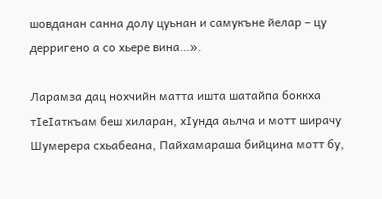шовданан санна долу цуьнан и самукъне йелар – цу дерригено а со хьере вина…».

Ларамза дац нохчийн матта ишта шатайпа боккха тIеIаткъам беш хиларан, хIунда аьлча и мотт ширачу Шумерера схьабеана, Пайхамараша бийцина мотт бу,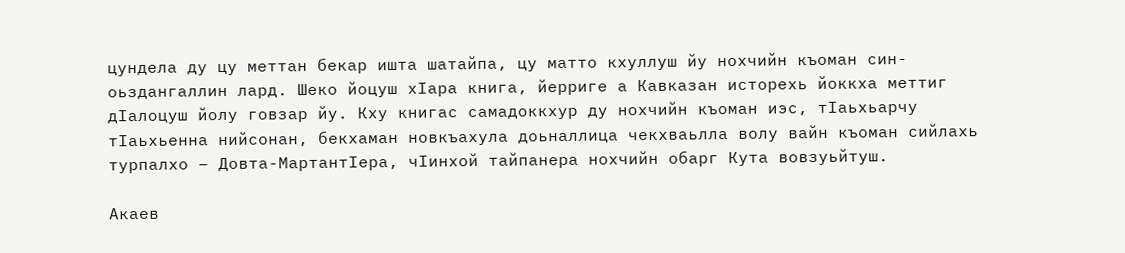цундела ду цу меттан бекар ишта шатайпа, цу матто кхуллуш йу нохчийн къоман син-оьздангаллин лард. Шеко йоцуш хIара книга, йерриге а Кавказан исторехь йоккха меттиг дIалоцуш йолу говзар йу. Кху книгас самадоккхур ду нохчийн къоман иэс, тIаьхьарчу тIаьхьенна нийсонан, бекхаман новкъахула доьналлица чекхваьлла волу вайн къоман сийлахь турпалхо – Довта-МартантIера, чIинхой тайпанера нохчийн обарг Кута вовзуьйтуш.

Акаев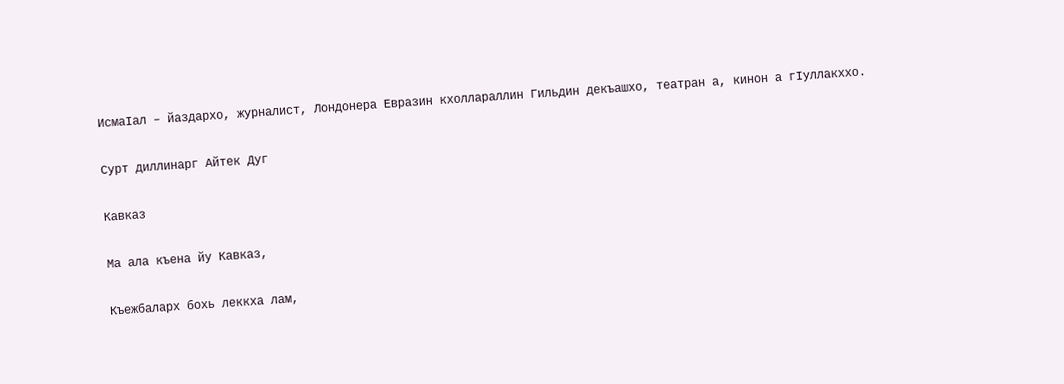ИсмаIал – йаздархо, журналист, Лондонера Евразин кхоллараллин Гильдин декъашхо, театран а, кинон а гIуллакххо.

Сурт диллинарг Айтек Дуг

Кавказ

Ма ала къена йу Кавказ,

Къежбаларх бохь леккха лам,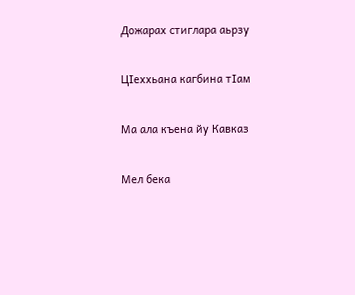Дожарах стиглара аьрзу

ЦIеххьана кагбина тIам

Ма ала къена йу Кавказ

Мел бека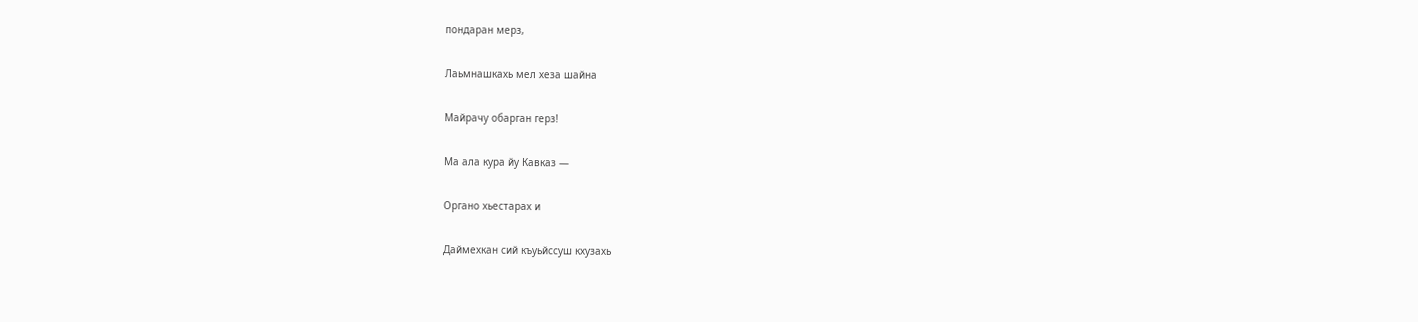пондаран мерз,

Лаьмнашкахь мел хеза шайна

Майрачу обарган герз!

Ма ала кура йу Кавказ —

Органо хьестарах и

Даймехкан сий къуьйссуш кхузахь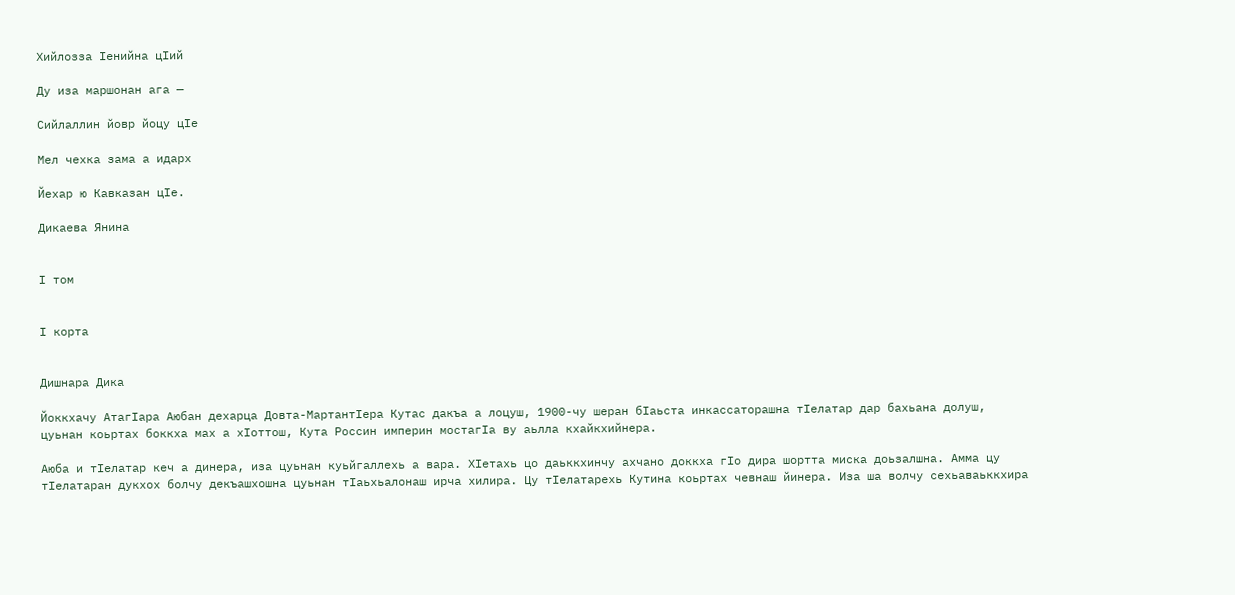Хийлозза Iенийна цIий

Ду иза маршонан ага —

Сийлаллин йовр йоцу цIе

Мел чехка зама а идарх

Йехар ю Кавказан цIе.

Дикаева Янина


I том


I корта


Дишнара Дика

Йоккхачу АтагIара Аюбан дехарца Довта-МартантIера Кутас дакъа а лоцуш, 1900-чу шеран бIаьста инкассаторашна тIелатар дар бахьана долуш, цуьнан коьртах боккха мах а хIоттош, Кута Россин империн мостагIа ву аьлла кхайкхийнера.

Аюба и тIелатар кеч а динера, иза цуьнан куьйгаллехь а вара. ХIетахь цо даьккхинчу ахчано доккха гIо дира шортта миска доьзалшна. Амма цу тIелатаран дукхох болчу декъашхошна цуьнан тIаьхьалонаш ирча хилира. Цу тIелатарехь Кутина коьртах чевнаш йинера. Иза ша волчу сехьаваьккхира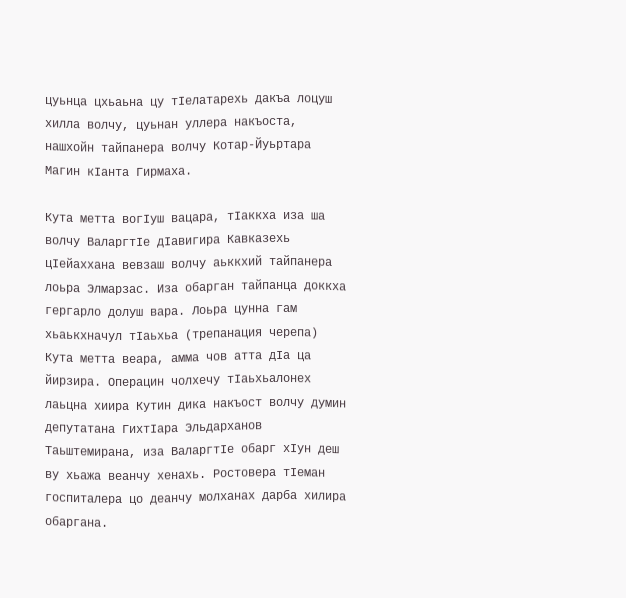цуьнца цхьаьна цу тIелатарехь дакъа лоцуш хилла волчу, цуьнан уллера накъоста, нашхойн тайпанера волчу Котар-Йуьртара Магин кIанта Гирмаха.

Кута метта вогIуш вацара, тIаккха иза ша волчу ВаларгтIе дIавигира Кавказехь цIейаххана вевзаш волчу аьккхий тайпанера лоьра Элмарзас. Иза обарган тайпанца доккха гергарло долуш вара. Лоьра цунна гам хьаькхначул тIаьхьа (трепанация черепа) Кута метта веара, амма чов атта дIа ца йирзира. Операцин чолхечу тIаьхьалонех лаьцна хиира Кутин дика накъост волчу думин депутатана ГихтIара Эльдарханов Таьштемирана, иза ВаларгтIе обарг хIун деш ву хьажа веанчу хенахь. Ростовера тIеман госпиталера цо деанчу молханах дарба хилира обаргана.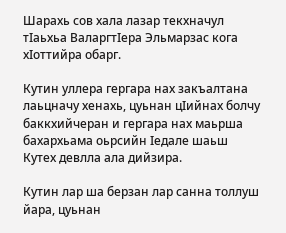Шарахь сов хала лазар текхначул тIаьхьа ВаларгтIера Эльмарзас кога хIоттийра обарг.

Кутин уллера гергара нах закъалтана лаьцначу хенахь, цуьнан цIийнах болчу баккхийчеран и гергара нах маьрша бахархьама оьрсийн Iедале шаьш Кутех девлла ала дийзира.

Кутин лар ша берзан лар санна толлуш йара, цуьнан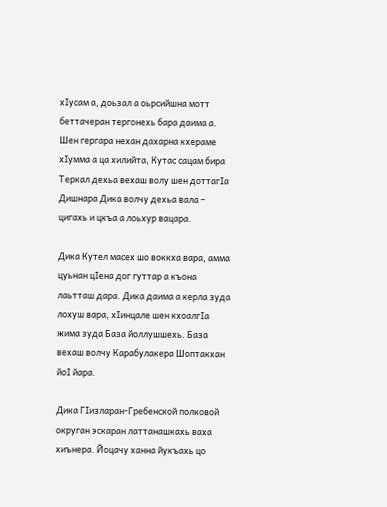хIусам а, доьзал а оьрсийшна мотт беттачеран тергонехь бара даима а. Шен гергара нехан дахарна кхераме хIумма а ца хилийта, Кутас сацам бира Теркал дехьа вехаш волу шен доттагIа Дишнара Дика волчу дехьа вала – цигахь и цкъа а лоьхур вацара.

Дика Кутел масех шо воккха вара, амма цуьнан цIена дог гуттар а къона лаьтташ дара. Дика даима а керла зуда лохуш вара, хIинцале шен кхоалгIа жима зуда База йоллушшехь. База вехаш волчу Карабулакера Шоптакхан йоI йара.

Дика ГIизларан-Гребенской полковой округан эскаран латтанашкахь ваха хиънера. Йоцачу ханна йукъахь цо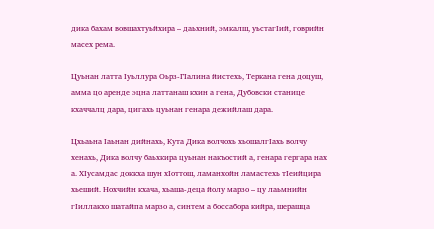дика бахам вовшахтуьйхира – даьхний, эмкалш, уьстагIий, говрийн масех рема.

Цуьнан латта Iуьллура Оьрз-ГIалина йистехь, Теркана гена доцуш, амма цо аренде эцна латтанаш кхин а гена, Дубовски станице кхаччалц дара, цигахь цуьнан генара дежийлаш дара.

Цхьаьна Iаьнан дийнахь, Кута Дика волчохь хьошалгIахь волчу хенахь, Дика волчу баьхкира цуьнан накъостий а, генара гергара нах а. ХIусамдас доккха шун хIоттош, ламанхойн ламастехь тIеийцира хьеший. Нохчийн кхача, хьаша-деца йолу марзо – цу лаьмнийн гIиллакхо шатайпа марзо а, синтем а боссабора кийра, шерашца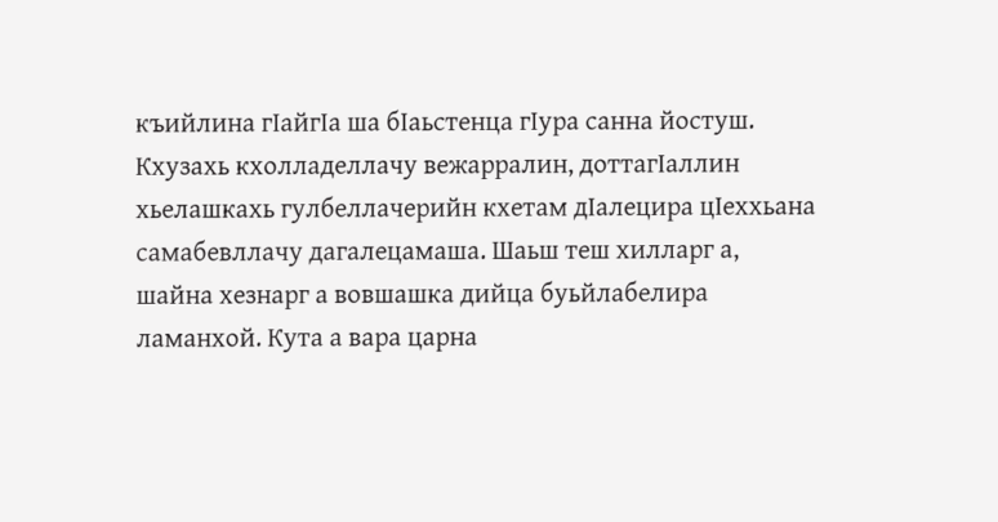къийлина гIайгIа ша бIаьстенца гIура санна йостуш. Кхузахь кхолладеллачу вежарралин, доттагIаллин хьелашкахь гулбеллачерийн кхетам дIалецира цIеххьана самабевллачу дагалецамаша. Шаьш теш хилларг а, шайна хезнарг а вовшашка дийца буьйлабелира ламанхой. Кута а вара царна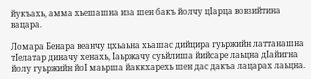йукъахь, амма хьешашна иза шен бакъ йолчу цIарца вовзийтина вацара.

Ломара Бенара веанчу цхьаьна хьашас дийцира гуьржийн латтанашна тIелатар диначу хенахь, Iаьржачу суьйлиша йийсаре лаьцна дIайигна йолу гуьржийн йоI маьрша йаккхарехь шен дас дакъа лацарах лаьцна.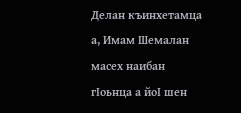Делан къинхетамца а, Имам Шемалан масех наибан гIоьнца а йоI шен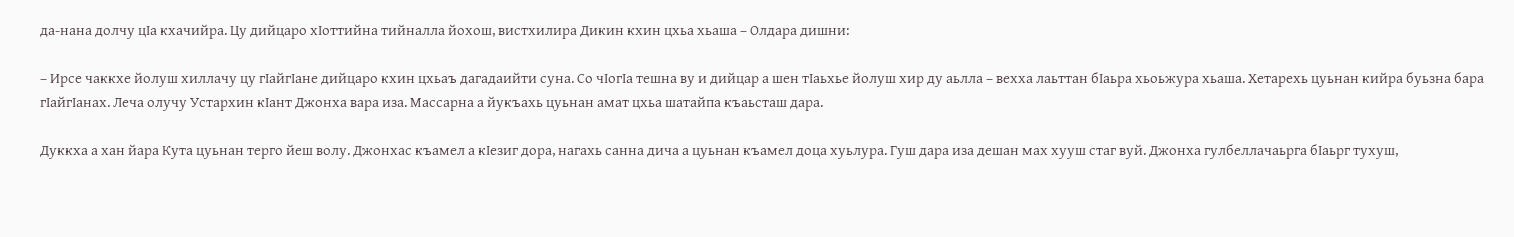да-нана долчу цIа кхачийра. Цу дийцаро хIоттийна тийналла йохош, вистхилира Дикин кхин цхьа хьаша – Олдара дишни:

– Ирсе чаккхе йолуш хиллачу цу гIайгIане дийцаро кхин цхьаъ дагадаийти суна. Со чIогIа тешна ву и дийцар а шен тIаьхье йолуш хир ду аьлла – вехха лаьттан бIаьра хьоьжура хьаша. Хетарехь цуьнан кийра буьзна бара гIайгIанах. Леча олучу Устархин кIант Джонха вара иза. Массарна а йукъахь цуьнан амат цхьа шатайпа къаьсташ дара.

Дуккха а хан йара Кута цуьнан терго йеш волу. Джонхас къамел а кIезиг дора, нагахь санна дича а цуьнан къамел доца хуьлура. Гуш дара иза дешан мах хууш стаг вуй. Джонха гулбеллачаьрга бIаьрг тухуш,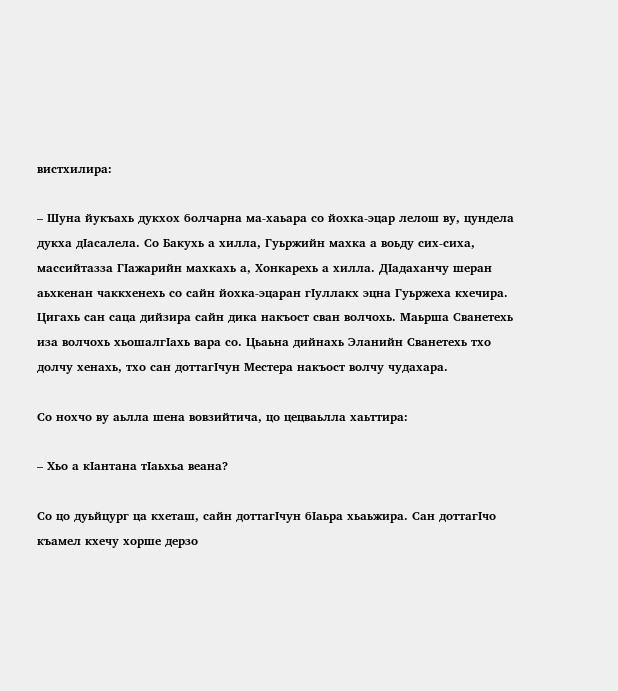вистхилира:

– Шуна йукъахь дукхох болчарна ма-хаьара со йохка-эцар лелош ву, цундела дукха дIасалела. Со Бакухь а хилла, Гуьржийн махка а воьду сих-сиха, массийтазза ГIажарийн махкахь а, Хонкарехь а хилла. ДIадаханчу шеран аьхкенан чаккхенехь со сайн йохка-эцаран гIуллакх эцна Гуьржеха кхечира. Цигахь сан саца дийзира сайн дика накъост сван волчохь. Маьрша Сванетехь иза волчохь хьошалгIахь вара со. Цьаьна дийнахь Эланийн Сванетехь тхо долчу хенахь, тхо сан доттагIчун Местера накъост волчу чудахара.

Со нохчо ву аьлла шена вовзийтича, цо цецваьлла хаьттира:

– Хьо а кIантана тIаьхьа веана?

Со цо дуьйцург ца кхеташ, сайн доттагIчун бIаьра хьаьжира. Сан доттагIчо къамел кхечу хорше дерзо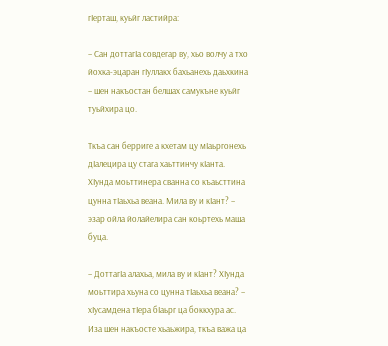гIерташ, куьйг ластийра:

– Сан доттагIа совдегар ву, хьо волчу а тхо йохка-эцаран гIуллакх бахьанехь даьхкина – шен накъостан белшах самукъне куьйг туьйхира цо.

Ткъа сан берриге а кхетам цу мIаьргонехь дIалецира цу стага хаьттинчу кIанта. ХIунда моьттинера сванна со къаьсттина цунна тIаьхьа веана. Мила ву и кIант? – эзар ойла йолайелира сан коьртехь маша буца.

– ДоттагIа алахьа, мила ву и кIант? ХIунда моьттира хьуна со цунна тIаьхьа веана? – хIусамдена тIера бIаьрг ца боккхура ас. Иза шен накъосте хьаьжира, ткъа важа ца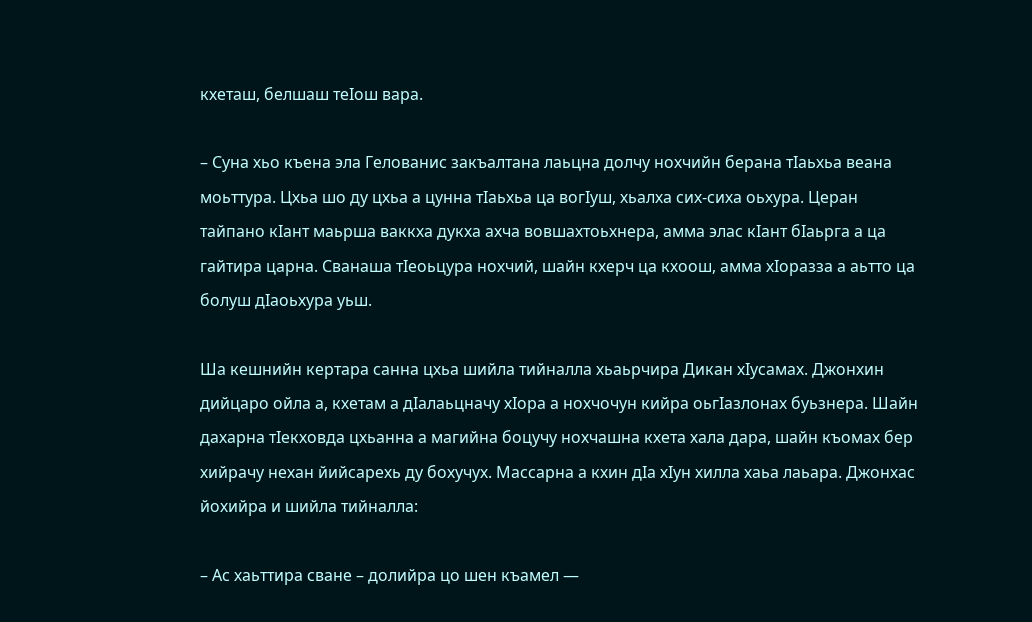кхеташ, белшаш теIош вара.

– Суна хьо къена эла Гелованис закъалтана лаьцна долчу нохчийн берана тIаьхьа веана моьттура. Цхьа шо ду цхьа а цунна тIаьхьа ца вогIуш, хьалха сих-сиха оьхура. Церан тайпано кIант маьрша ваккха дукха ахча вовшахтоьхнера, амма элас кIант бIаьрга а ца гайтира царна. Сванаша тIеоьцура нохчий, шайн кхерч ца кхоош, амма хIоразза а аьтто ца болуш дIаоьхура уьш.

Ша кешнийн кертара санна цхьа шийла тийналла хьаьрчира Дикан хIусамах. Джонхин дийцаро ойла а, кхетам а дIалаьцначу хIора а нохчочун кийра оьгIазлонах буьзнера. Шайн дахарна тIекховда цхьанна а магийна боцучу нохчашна кхета хала дара, шайн къомах бер хийрачу нехан йийсарехь ду бохучух. Массарна а кхин дIа хIун хилла хаьа лаьара. Джонхас йохийра и шийла тийналла:

– Ас хаьттира сване – долийра цо шен къамел —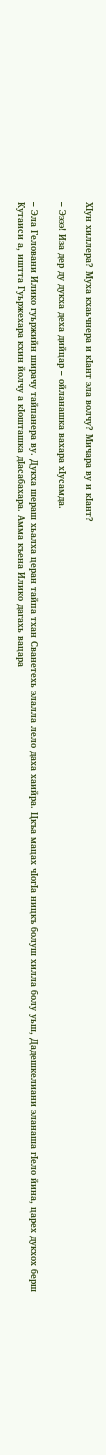ХIун хиллера? Муха кхаьчнера и кIант эла волчу? Мичара ву и кIант?

– Ээээ! Иза дер ду дукха деха дийцар – ойланашка вахара хIусамда.

– Эла Геловани Илико гуьржийн ширачу тайпанера ву. Дукха шераш хьалха церан тайпа тхан Сванетехь элалла лело даха хаийра. Цкъа мацах чIогIа ницкъ болуш хилла болу уьш, Дадешкелиани эланаша гIело йина, царех дукхох берш Кутаиси а, иштта Гуьржехара кхин йолчу а кIошташка дIасабахара. Амма къена Илико дагахь вацара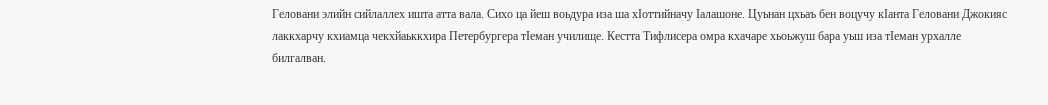Геловани элийн сийлаллех ишта атта вала. Сихо ца йеш воьдура иза ша хIоттийначу Iалашоне. Цуьнан цхьаъ бен воцучу кIанта Геловани Джокияс лаккхарчу кхиамца чекхйаьккхира Петербургера тIеман училище. Кестта Тифлисера омра кхачаре хьоьжуш бара уьш иза тIеман урхалле билгалван.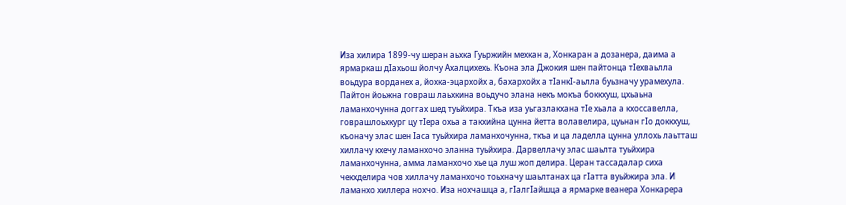Иза хилира 1899-чу шеран аьхка Гуьржийн мехкан а, Хонкаран а дозанера, даима а ярмаркаш дIахьош йолчу Ахалцихехь. Къона эла Джокия шен пайтонца тIехваьлла воьдура ворданех а, йохка-эцархойх а, бахархойх а тIанкI-аьлла буьзначу урамехула. Пайтон йоьжна говраш лаьхкина воьдучо элана некъ мокъа боккхуш, цхьаьна ламанхочунна доггах шед туьйхира. Ткъа иза уьгазлакхана тIе хьала а кхоссавелла, говрашлоьхкург цу тIера охьа а такхийна цунна йетта волавелира, цуьнан гIо доккхуш, къоначу элас шен Iаса туьйхира ламанхочунна, ткъа и ца ладелла цунна уллохь лаьтташ хиллачу кхечу ламанхочо эланна туьйхира. Дарвеллачу элас шаьлта туьйхира ламанхочунна, амма ламанхочо хье ца луш жоп делира. Церан тассадалар сиха чекхделира чов хиллачу ламанхочо тоьхначу шаьлтанах ца гIатта вуьйжира эла. И ламанхо хиллера нохчо. Иза нохчашца а, гIалгIайшца а ярмарке веанера Хонкарера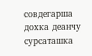совдегарша дохка деанчу сурсаташка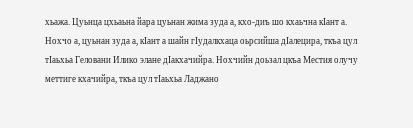хьажа. Цуьнца цхьаьна йара цуьнан жима зуда а, кхо-диъ шо кхаьчна кIант а. Нохчо а, цуьнан зуда а, кIант а шайн гIудалкхаца оьрсийша дIалецира, ткъа цул тIаьхьа Геловани Илико элане дIакхачийра. Нохчийн доьзал цкъа Местия олучу меттиге кхачийра, ткъа цул тIаьхьа Ладжано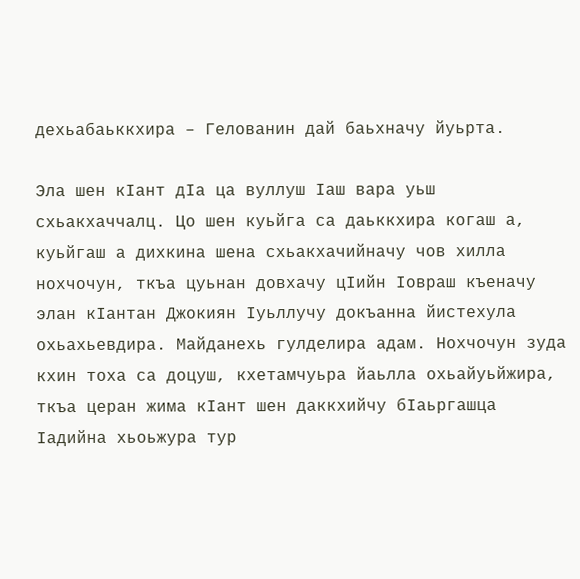дехьабаьккхира – Гелованин дай баьхначу йуьрта.

Эла шен кIант дIа ца вуллуш Iаш вара уьш схьакхаччалц. Цо шен куьйга са даьккхира когаш а, куьйгаш а дихкина шена схьакхачийначу чов хилла нохчочун, ткъа цуьнан довхачу цIийн Iовраш къеначу элан кIантан Джокиян Iуьллучу докъанна йистехула охьахьевдира. Майданехь гулделира адам. Нохчочун зуда кхин тоха са доцуш, кхетамчуьра йаьлла охьайуьйжира, ткъа церан жима кIант шен даккхийчу бIаьргашца Iадийна хьоьжура тур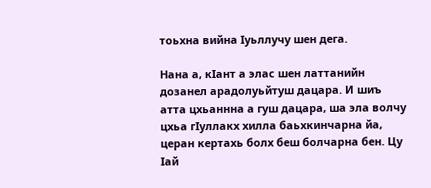тоьхна вийна Iуьллучу шен дега.

Нана а, кIант а элас шен латтанийн дозанел арадолуьйтуш дацара. И шиъ атта цхьаннна а гуш дацара, ша эла волчу цхьа гIуллакх хилла баьхкинчарна йа, церан кертахь болх беш болчарна бен. Цу Iай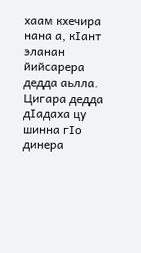хаам кхечира нана а, кIант эланан йийсарера дедда аьлла. Цигара дедда дIадаха цу шинна гIо динера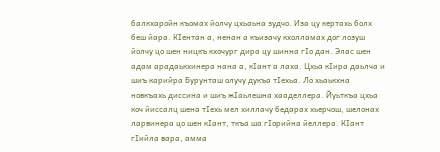балкхаройн къомах йолчу цхьаьна зудчо. Иза цу кертахь болх беш йара. КIентан а, ненан а къизачу кхолламах дог лозуш йолчу цо шен ницкъ кхочург дира цу шинна гIо дан. Элас шен адам арадаькхинера нана а, кIант а лаха. Цхьа кIира даьлча и шиъ карийра Бурунташ олучу дукъа тIехьа. Ло хьаькхна новкъахь диссина и шиъ жIаьлешна хааделлера. Йуьткъа цхьа коч йиссалц шена тIехь мел хиллачу бедарах хьерчош, шелонах ларвинера цо шен кIант, ткъа ша гIорийна йеллера. КIант гIийла вара, амма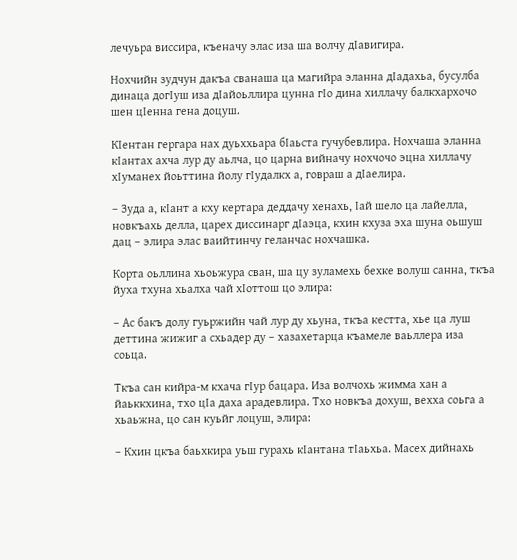лечуьра виссира, къеначу элас иза ша волчу дIавигира.

Нохчийн зудчун дакъа сванаша ца магийра эланна дIадахьа, бусулба динаца догIуш иза дIайоьллира цунна гIо дина хиллачу балкхархочо шен цIенна гена доцуш.

КIентан гергара нах дуьххьара бIаьста гучубевлира. Нохчаша эланна кIантах ахча лур ду аьлча, цо царна вийначу нохчочо эцна хиллачу хIуманех йоьттина йолу гIудалкх а, говраш а дIаелира.

– Зуда а, кIант а кху кертара деддачу хенахь, Iай шело ца лайелла, новкъахь делла, царех диссинарг дIаэца, кхин кхуза эха шуна оьшуш дац – элира элас ваийтинчу геланчас нохчашка.

Корта оьллина хьоьжура сван, ша цу зуламехь бехке волуш санна, ткъа йуха тхуна хьалха чай хIоттош цо элира:

– Ас бакъ долу гуьржийн чай лур ду хьуна, ткъа кестта, хье ца луш деттина жижиг а схьадер ду – хазахетарца къамеле ваьллера иза соьца.

Ткъа сан кийра-м кхача гIур бацара. Иза волчохь жимма хан а йаьккхина, тхо цIа даха арадевлира. Тхо новкъа дохуш, вехха соьга а хьаьжна, цо сан куьйг лоцуш, элира:

– Кхин цкъа баьхкира уьш гурахь кIантана тIаьхьа. Масех дийнахь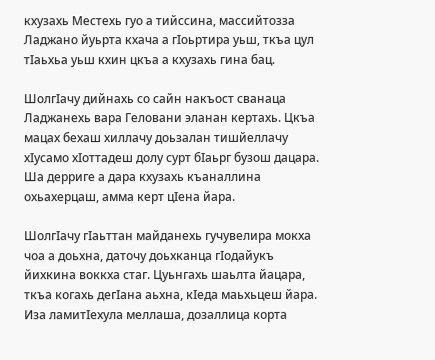кхузахь Местехь гуо а тийссина, массийтозза Ладжано йуьрта кхача а гIоьртира уьш, ткъа цул тIаьхьа уьш кхин цкъа а кхузахь гина бац.

ШолгIачу дийнахь со сайн накъост сванаца Ладжанехь вара Геловани эланан кертахь. Цкъа мацах бехаш хиллачу доьзалан тишйеллачу хIусамо хIоттадеш долу сурт бIаьрг бузош дацара. Ша дерриге а дара кхузахь къаналлина охьахерцаш, амма керт цIена йара.

ШолгIачу гIаьттан майданехь гучувелира мокха чоа а доьхна, даточу доьхканца гIодайукъ йихкина воккха стаг. Цуьнгахь шаьлта йацара, ткъа когахь дегIана аьхна, кIеда маьхьцеш йара. Иза ламитIехула меллаша, дозаллица корта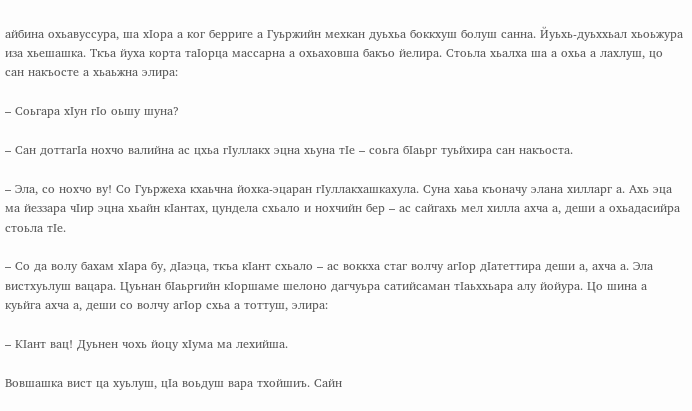айбина охьавуссура, ша хIора а ког берриге а Гуьржийн мехкан дуьхьа боккхуш болуш санна. Йуьхь-дуьххьал хьоьжура иза хьешашка. Ткъа йуха корта таIорца массарна а охьаховша бакъо йелира. Стоьла хьалха ша а охьа а лахлуш, цо сан накъосте а хьаьжна элира:

– Соьгара хIун гIо оьшу шуна?

– Сан доттагIа нохчо валийна ас цхьа гIуллакх эцна хьуна тIе – соьга бIаьрг туьйхира сан накъоста.

– Эла, со нохчо ву! Со Гуьржеха кхаьчна йохка-эцаран гIуллакхашкахула. Суна хаьа къоначу элана хилларг а. Ахь эца ма йеззара чIир эцна хьайн кIантах, цундела схьало и нохчийн бер – ас сайгахь мел хилла ахча а, деши а охьадасийра стоьла тIе.

– Со да волу бахам хIара бу, дIаэца, ткъа кIант схьало – ас воккха стаг волчу агIор дIатеттира деши а, ахча а. Эла вистхуьлуш вацара. Цуьнан бIаьргийн кIоршаме шелоно дагчуьра сатийсаман тIаьххьара алу йойура. Цо шина а куьйга ахча а, деши со волчу агIор схьа а тоттуш, элира:

– КIант вац! Дуьнен чохь йоцу хIума ма лехийша.

Вовшашка вист ца хуьлуш, цIа воьдуш вара тхойшиъ. Сайн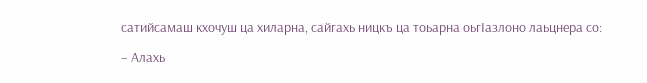сатийсамаш кхочуш ца хиларна, сайгахь ницкъ ца тоьарна оьгIазлоно лаьцнера со:

– Алахь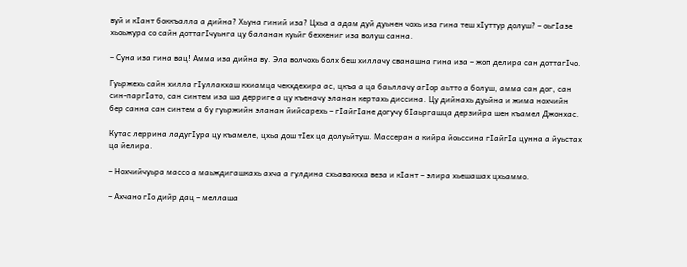вуй и кIант боккъалла а дийна? Хьуна гиний иза? Цхьа а адам дуй дуьнен чохь иза гина теш хIуттур долуш? – оьгIазе хьоьжура со сайн доттагIчуьнга цу баланан куьйг бехкениг иза волуш санна.

– Суна иза гина вац! Амма иза дийна ву. Эла волчохь болх беш хиллачу сванашна гина иза – жоп делира сан доттагIчо.

Гуьржехь сайн хилла гIуллакхаш кхиамца чекхдехира ас, цкъа а ца баьллачу агIор аьтто а болуш, амма сан дог, сан син-паргIато, сан синтем иза ша дерриге а цу къеначу эланан кертахь диссина. Цу дийнахь дуьйна и жима нохчийн бер санна сан синтем а бу гуьржийн эланан йийсарехь – гIайгIане догучу бIаьргашца дерзийра шен къамел Джонхас.

Кутас леррина ладугIура цу къамеле, цхьа дош тIех ца долуьйтуш. Массеран а кийра йоьссина гIайгIа цунна а йуьстах ца йелира.

– Нохчийчуьра массо а маьждигашкахь ахча а гулдина схьаваккха веза и кIант – элира хьешашах цхьаммо.

– Ахчано гIо дийр дац – меллаша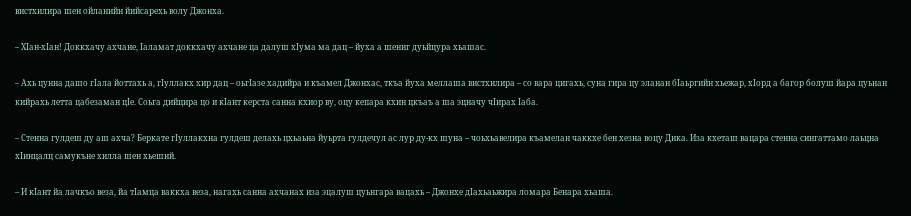вистхилира шен ойланийн йийсарехь волу Джонха.

– ХIан-хIан! Доккхачу ахчане, Iаламат доккхачу ахчане ца далуш хIума ма дац – йуха а шениг дуьйцура хьашас.

– Ахь цунна дашо гIала йоттахь а, гIуллакх хир дац – оьгIазе хадийра и къамел Джонхас, ткъа йуха меллаша вистхилира – со вара цигахь, суна гира цу эланан бIаьргийн хьежар, хIорд а багор болуш йара цуьнан кийрахь летта цабезаман цIе. Соьга дийцира цо и кIант керста санна кхиор ву, оцу кепара кхин цкъаъ а ша эцначу чIирах Iаба.

– Стенна гулдеш ду аш ахча? Беркате гIуллакхна гулдеш делахь цхьаьна йуьрта гулдечул ас лур ду-кх шуна – чоьхьавелира къамелан чаккхе бен хезна воцу Дика. Иза кхеташ вацара стенна сингаттамо лаьцна хIинцалц самукъне хилла шен хьеший.

– И кIант йа лачкъо веза, йа тIамца ваккха веза, нагахь санна ахчанах иза эцалуш цуьнгара вацахь – Джонхе дIахьаьжира ломара Бенара хьаша.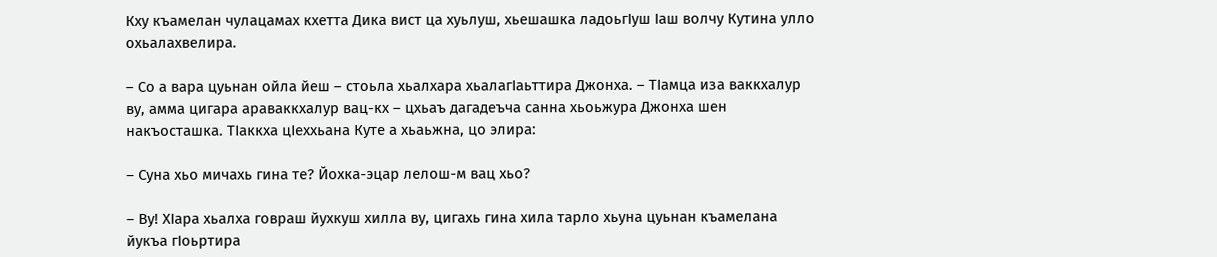Кху къамелан чулацамах кхетта Дика вист ца хуьлуш, хьешашка ладоьгIуш Iаш волчу Кутина улло охьалахвелира.

– Со а вара цуьнан ойла йеш – стоьла хьалхара хьалагIаьттира Джонха. – ТIамца иза ваккхалур ву, амма цигара араваккхалур вац-кх – цхьаъ дагадеъча санна хьоьжура Джонха шен накъосташка. ТIаккха цIеххьана Куте а хьаьжна, цо элира:

– Суна хьо мичахь гина те? Йохка-эцар лелош-м вац хьо?

– Ву! ХIара хьалха говраш йухкуш хилла ву, цигахь гина хила тарло хьуна цуьнан къамелана йукъа гIоьртира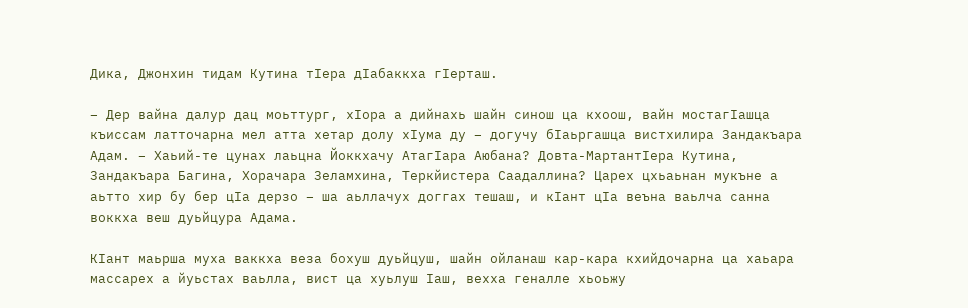Дика, Джонхин тидам Кутина тIера дIабаккха гIерташ.

– Дер вайна далур дац моьттург, хIора а дийнахь шайн синош ца кхоош, вайн мостагIашца къиссам латточарна мел атта хетар долу хIума ду – догучу бIаьргашца вистхилира Зандакъара Адам. – Хаьий-те цунах лаьцна Йоккхачу АтагIара Аюбана? Довта-МартантIера Кутина, Зандакъара Багина, Хорачара Зеламхина, Теркйистера Саадаллина? Царех цхьаьнан мукъне а аьтто хир бу бер цIа дерзо – ша аьллачух доггах тешаш, и кIант цIа веъна ваьлча санна воккха веш дуьйцура Адама.

КIант маьрша муха ваккха веза бохуш дуьйцуш, шайн ойланаш кар-кара кхийдочарна ца хаьара массарех а йуьстах ваьлла, вист ца хуьлуш Iаш, вехха геналле хьоьжу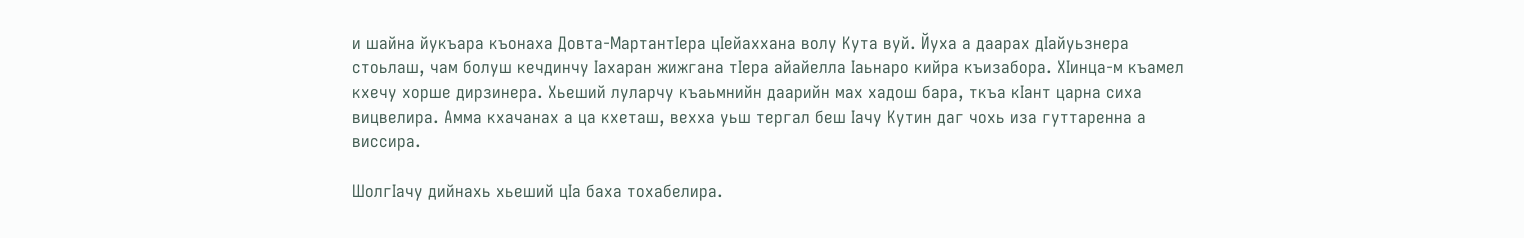и шайна йукъара къонаха Довта-МартантIера цIейаххана волу Кута вуй. Йуха а даарах дIайуьзнера стоьлаш, чам болуш кечдинчу Iахаран жижгана тIера айайелла Iаьнаро кийра къизабора. ХIинца-м къамел кхечу хорше дирзинера. Хьеший луларчу къаьмнийн даарийн мах хадош бара, ткъа кIант царна сиха вицвелира. Амма кхачанах а ца кхеташ, вехха уьш тергал беш Iачу Кутин даг чохь иза гуттаренна а виссира.

ШолгIачу дийнахь хьеший цIа баха тохабелира.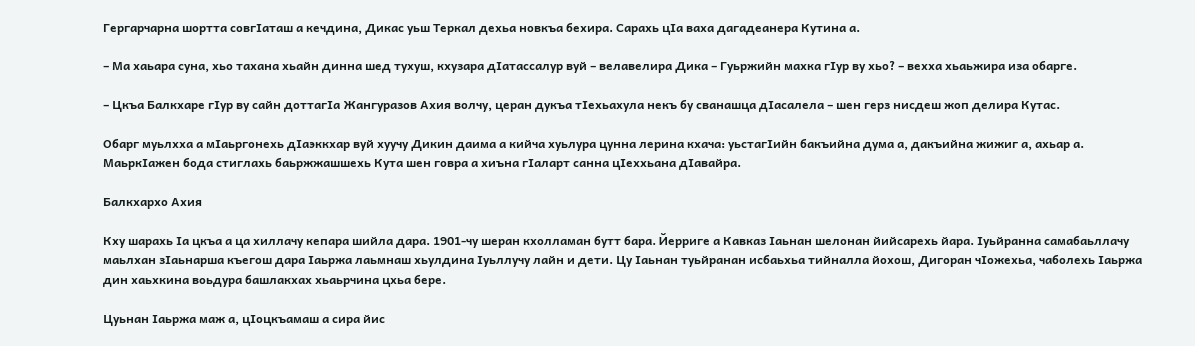Гергарчарна шортта совгIаташ а кечдина, Дикас уьш Теркал дехьа новкъа бехира. Сарахь цIа ваха дагадеанера Кутина а.

– Ма хаьара суна, хьо тахана хьайн динна шед тухуш, кхузара дIатассалур вуй – велавелира Дика – Гуьржийн махка гIур ву хьо? – вехха хьаьжира иза обарге.

– Цкъа Балкхаре гIур ву сайн доттагIа Жангуразов Ахия волчу, церан дукъа тIехьахула некъ бу сванашца дIасалела – шен герз нисдеш жоп делира Кутас.

Обарг муьлхха а мIаьргонехь дIаэккхар вуй хуучу Дикин даима а кийча хуьлура цунна лерина кхача: уьстагIийн бакъийна дума а, дакъийна жижиг а, ахьар а. МаьркIажен бода стиглахь баьржжашшехь Кута шен говра а хиъна гIаларт санна цIеххьана дIавайра.

Балкхархо Ахия

Кху шарахь Iа цкъа а ца хиллачу кепара шийла дара. 1901-чу шеран кхолламан бутт бара. Йерриге а Кавказ Iаьнан шелонан йийсарехь йара. Iуьйранна самабаьллачу маьлхан зIаьнарша къегош дара Iаьржа лаьмнаш хьулдина Iуьллучу лайн и дети. Цу Iаьнан туьйранан исбаьхьа тийналла йохош, Дигоран чIожехьа, чаболехь Iаьржа дин хаьхкина воьдура башлакхах хьаьрчина цхьа бере.

Цуьнан Iаьржа маж а, цIоцкъамаш а сира йис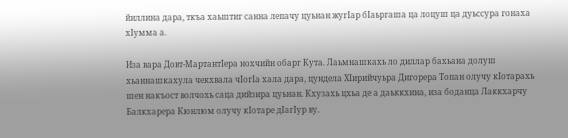йиллина дара, ткъа хаьштиг санна лепачу цуьнан жугIар бIаьргаша ца лоцуш ца дуьссура гонаха хIумма а.

Иза вара Довт-МартантIера нохчийн обарг Кута. Лаьмнашкахь ло диллар бахьана долуш хьаннашкахула чекхвала чIогIа хала дара, цундела ХIирийчуьра Дигорера Топан олучу кIотарахь шен накъост волчохь саца дийзира цуьнан. Кхузахь цхьа де а даьккхина, иза боданца Лаккхарчу Балкхарера Кюнлюм олучу кIотаре дIагIур ву.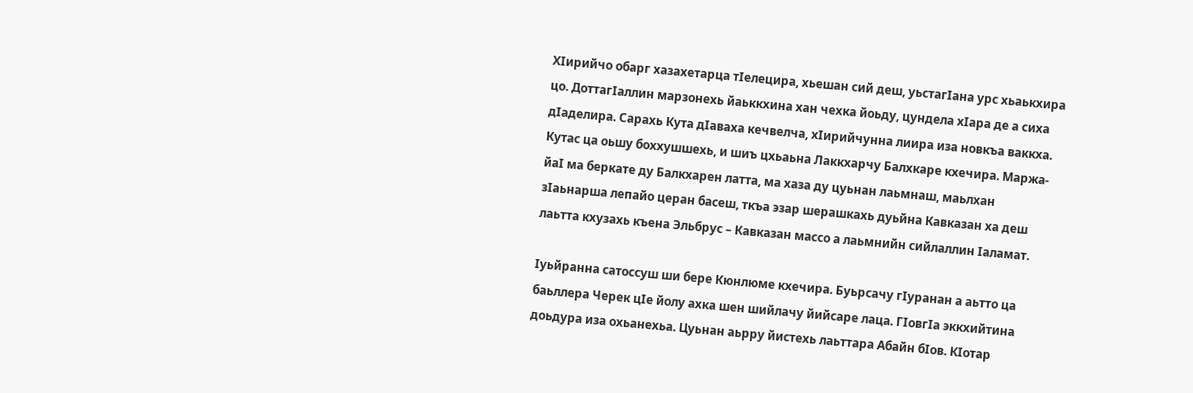ХIирийчо обарг хазахетарца тIелецира, хьешан сий деш, уьстагIана урс хьаькхира цо. ДоттагIаллин марзонехь йаьккхина хан чехка йоьду, цундела хIара де а сиха дIаделира. Сарахь Кута дIаваха кечвелча, хIирийчунна лиира иза новкъа ваккха. Кутас ца оьшу боххушшехь, и шиъ цхьаьна Лаккхарчу Балхкаре кхечира. Маржа-йаI ма беркате ду Балкхарен латта, ма хаза ду цуьнан лаьмнаш, маьлхан зIаьнарша лепайо церан басеш, ткъа эзар шерашкахь дуьйна Кавказан ха деш лаьтта кхузахь къена Эльбрус – Кавказан массо а лаьмнийн сийлаллин Iаламат.

Iуьйранна сатоссуш ши бере Кюнлюме кхечира. Буьрсачу гIуранан а аьтто ца баьллера Черек цIе йолу ахка шен шийлачу йийсаре лаца. ГIовгIа эккхийтина доьдура иза охьанехьа. Цуьнан аьрру йистехь лаьттара Абайн бIов. КIотар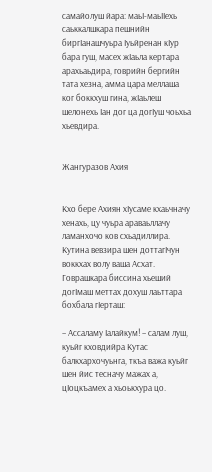самайолуш йара: маьI-маьIIехь саьккалшкара пешнийн биргIанашчуьра Iуьйренан кIур бара гуш, масех жIаьла кертара арахьаьдира, говрийн бергийн тата хезна, амма цара меллаша ког боккхуш гина, жIаьлеш шелонехь Iан дог ца догIуш чоьхьа хьевдира.


Жангуразов Ахия


Кхо бере Ахиян хIусаме кхаьчначу хенахь, цу чуьра араваьллачу ламанхочо ков схьадиллира. Кутина вевзира шен доттагIчун воккхах волу ваша Асхат. Говрашкара биссина хьеший догIмаш меттах дохуш лаьттара бохбала гIерташ:

– Ассаламу Iалайкум! – салам луш, куьйг кховдийра Кутас балкхархочуьнга, ткъа важа куьйг шен йис тесначу мажах а, цIоцкъамех а хьоькхура цо.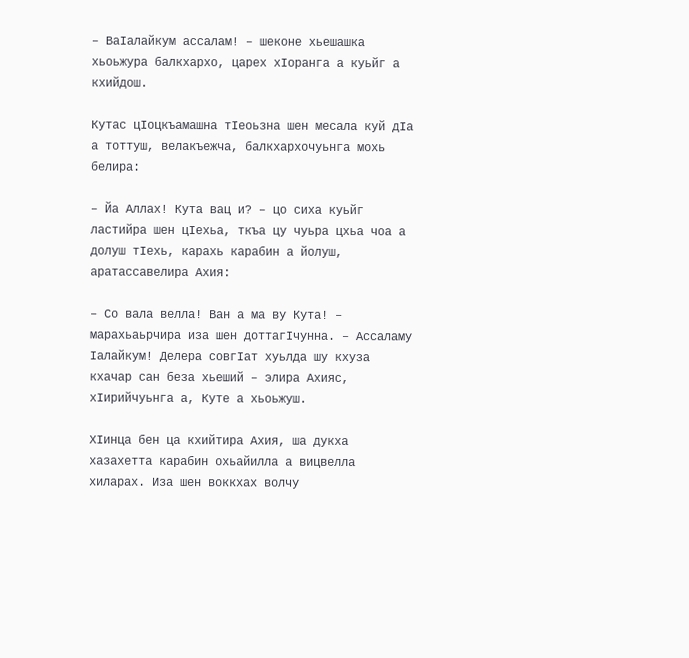– ВаIалайкум ассалам! – шеконе хьешашка хьоьжура балкхархо, царех хIоранга а куьйг а кхийдош.

Кутас цIоцкъамашна тIеоьзна шен месала куй дIа а тоттуш, велакъежча, балкхархочуьнга мохь белира:

– Йа Аллах! Кута вац и? – цо сиха куьйг ластийра шен цIехьа, ткъа цу чуьра цхьа чоа а долуш тIехь, карахь карабин а йолуш, аратассавелира Ахия:

– Со вала велла! Ван а ма ву Кута! – марахьаьрчира иза шен доттагIчунна. – Ассаламу Iалайкум! Делера совгIат хуьлда шу кхуза кхачар сан беза хьеший – элира Ахияс, хIирийчуьнга а, Куте а хьоьжуш.

ХIинца бен ца кхийтира Ахия, ша дукха хазахетта карабин охьайилла а вицвелла хиларах. Иза шен воккхах волчу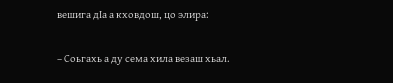вешига дIа а кховдош, цо элира:

– Соьгахь а ду сема хила везаш хьал.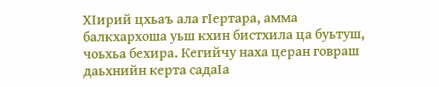ХIирий цхьаъ ала гIертара, амма балкхархоша уьш кхин бистхила ца буьтуш, чоьхьа бехира. Кегийчу наха церан говраш даьхнийн керта садаIа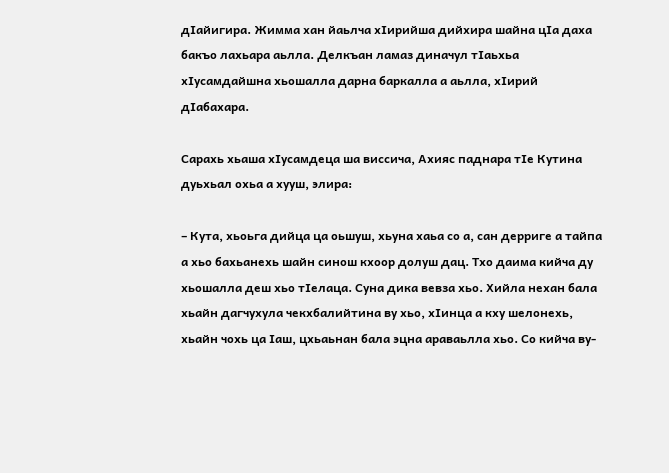дIайигира. Жимма хан йаьлча хIирийша дийхира шайна цIа даха бакъо лахьара аьлла. Делкъан ламаз диначул тIаьхьа хIусамдайшна хьошалла дарна баркалла а аьлла, хIирий дIабахара.

Сарахь хьаша хIусамдеца ша виссича, Ахияс паднара тIе Кутина дуьхьал охьа а хууш, элира:

– Кута, хьоьга дийца ца оьшуш, хьуна хаьа со а, сан дерриге а тайпа а хьо бахьанехь шайн синош кхоор долуш дац. Тхо даима кийча ду хьошалла деш хьо тIелаца. Суна дика вевза хьо. Хийла нехан бала хьайн дагчухула чекхбалийтина ву хьо, хIинца а кху шелонехь, хьайн чохь ца Iаш, цхьаьнан бала эцна араваьлла хьо. Со кийча ву-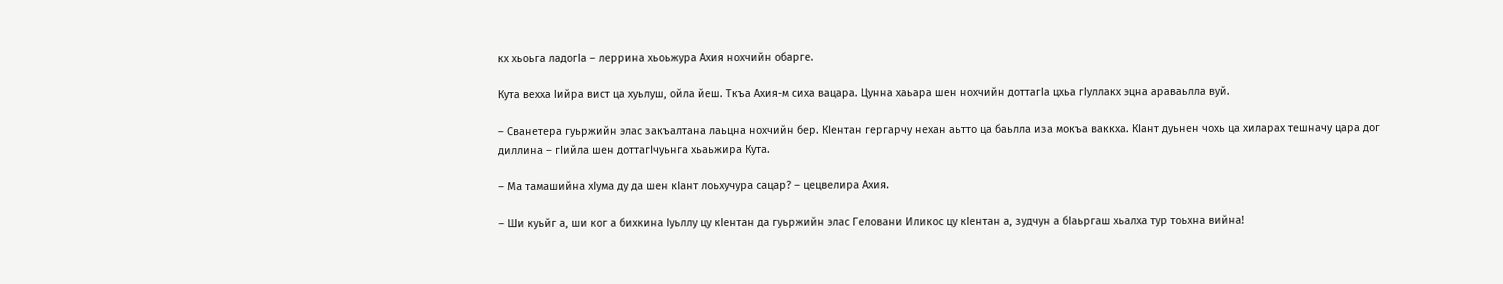кх хьоьга ладогIа – леррина хьоьжура Ахия нохчийн обарге.

Кута вехха Iийра вист ца хуьлуш, ойла йеш. Ткъа Ахия-м сиха вацара. Цунна хаьара шен нохчийн доттагIа цхьа гIуллакх эцна араваьлла вуй.

– Сванетера гуьржийн элас закъалтана лаьцна нохчийн бер. КIентан гергарчу нехан аьтто ца баьлла иза мокъа ваккха. КIант дуьнен чохь ца хиларах тешначу цара дог диллина – гIийла шен доттагIчуьнга хьаьжира Кута.

– Ма тамашийна хIума ду да шен кIант лоьхучура сацар? – цецвелира Ахия.

– Ши куьйг а, ши ког а бихкина Iуьллу цу кIентан да гуьржийн элас Геловани Иликос цу кIентан а, зудчун а бIаьргаш хьалха тур тоьхна вийна!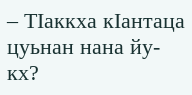– ТIаккха кIантаца цуьнан нана йу-кх?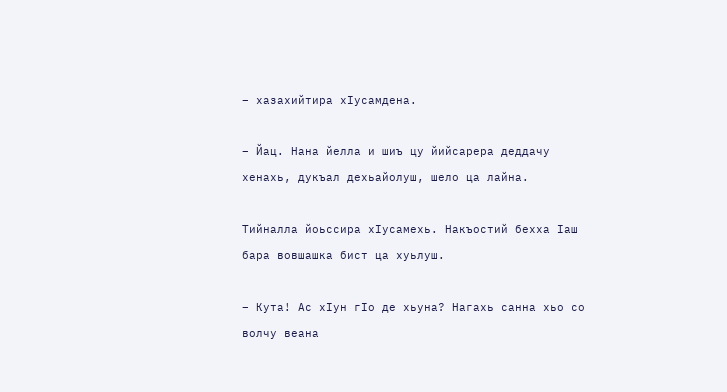– хазахийтира хIусамдена.

– Йац. Нана йелла и шиъ цу йийсарера деддачу хенахь, дукъал дехьайолуш, шело ца лайна.

Тийналла йоьссира хIусамехь. Накъостий бехха Iаш бара вовшашка бист ца хуьлуш.

– Кута! Ас хIун гIо де хьуна? Нагахь санна хьо со волчу веана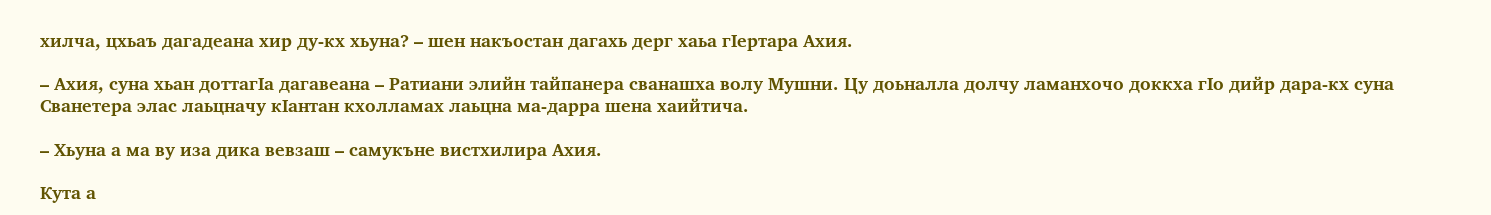хилча, цхьаъ дагадеана хир ду-кх хьуна? – шен накъостан дагахь дерг хаьа гIертара Ахия.

– Ахия, суна хьан доттагIа дагавеана – Ратиани элийн тайпанера сванашха волу Мушни. Цу доьналла долчу ламанхочо доккха гIо дийр дара-кх суна Сванетера элас лаьцначу кIантан кхолламах лаьцна ма-дарра шена хаийтича.

– Хьуна а ма ву иза дика вевзаш – самукъне вистхилира Ахия.

Кута а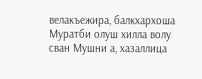велакъежира, балкхархоша Муратби олуш хилла волу сван Мушни а, хазаллица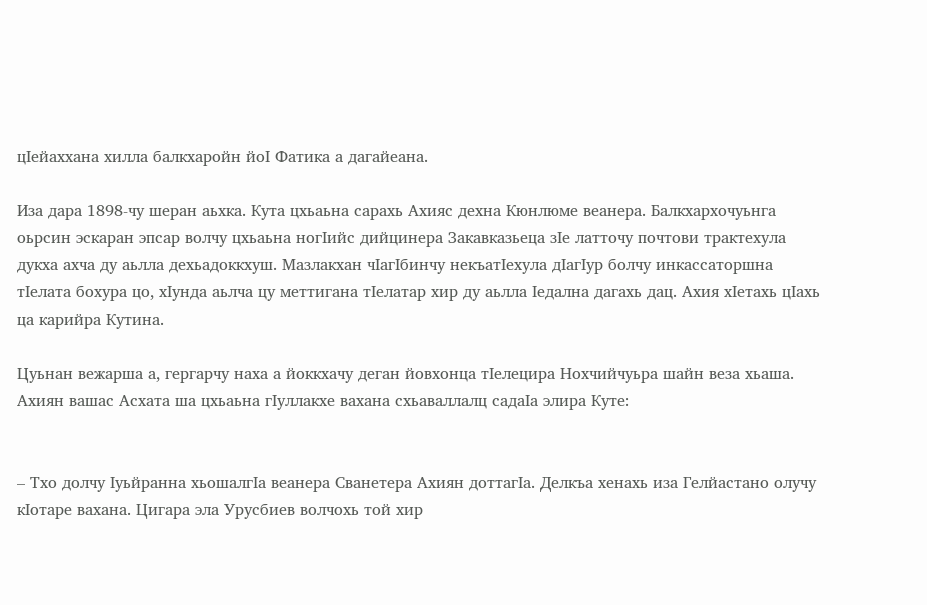цIейаххана хилла балкхаройн йоI Фатика а дагайеана.

Иза дара 1898-чу шеран аьхка. Кута цхьаьна сарахь Ахияс дехна Кюнлюме веанера. Балкхархочуьнга оьрсин эскаран эпсар волчу цхьаьна ногIийс дийцинера Закавказьеца зIе латточу почтови трактехула дукха ахча ду аьлла дехьадоккхуш. Мазлакхан чIагIбинчу некъатIехула дIагIур болчу инкассаторшна тIелата бохура цо, хIунда аьлча цу меттигана тIелатар хир ду аьлла Iедална дагахь дац. Ахия хIетахь цIахь ца карийра Кутина.

Цуьнан вежарша а, гергарчу наха а йоккхачу деган йовхонца тIелецира Нохчийчуьра шайн веза хьаша. Ахиян вашас Асхата ша цхьаьна гIуллакхе вахана схьаваллалц садаIа элира Куте:


– Тхо долчу Iуьйранна хьошалгIа веанера Сванетера Ахиян доттагIа. Делкъа хенахь иза Гелйастано олучу кIотаре вахана. Цигара эла Урусбиев волчохь той хир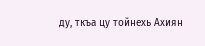ду, ткъа цу тойнехь Ахиян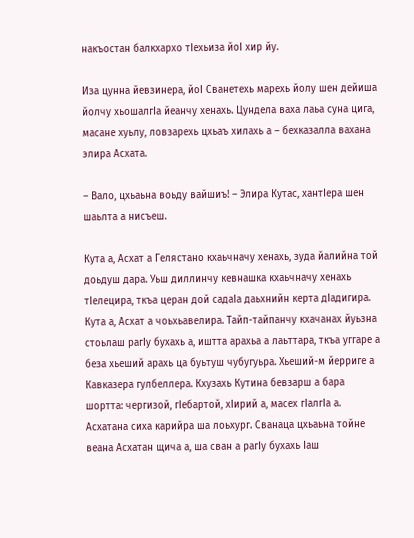накъостан балкхархо тIехьиза йоI хир йу.

Иза цунна йевзинера, йоI Сванетехь марехь йолу шен дейиша йолчу хьошалгIа йеанчу хенахь. Цундела ваха лаьа суна цига, масане хуьлу, ловзарехь цхьаъ хилахь а – бехказалла вахана элира Асхата.

– Вало, цхьаьна воьду вайшиъ! – Элира Кутас, хантIера шен шаьлта а нисъеш.

Кута а, Асхат а Гелястано кхаьчначу хенахь, зуда йалийна той доьдуш дара. Уьш диллинчу кевнашка кхаьчначу хенахь тIелецира, ткъа церан дой садаIа даьхнийн керта дIадигира. Кута а, Асхат а чоьхьавелира. Тайп-тайпанчу кхачанах йуьзна стоьлаш рагIу бухахь а, иштта арахьа а лаьттара, ткъа уггаре а беза хьеший арахь ца буьтуш чубугуьра. Хьеший-м йерриге а Кавказера гулбеллера. Кхузахь Кутина бевзарш а бара шортта: чергизой, гIебартой, хIирий а, масех гIалгIа а. Асхатана сиха карийра ша лоьхург. Сванаца цхьаьна тойне веана Асхатан щича а, ша сван а рагIу бухахь Iаш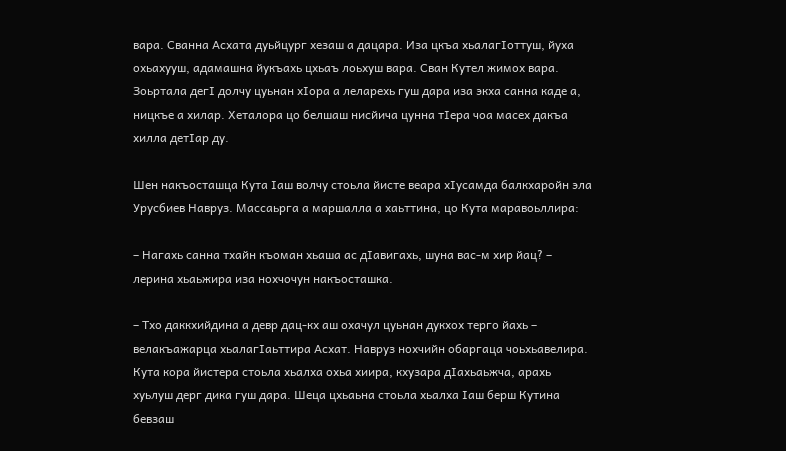вара. Сванна Асхата дуьйцург хезаш а дацара. Иза цкъа хьалагIоттуш, йуха охьахууш, адамашна йукъахь цхьаъ лоьхуш вара. Сван Кутел жимох вара. Зоьртала дегI долчу цуьнан хIора а леларехь гуш дара иза экха санна каде а, ницкъе а хилар. Хеталора цо белшаш нисйича цунна тIера чоа масех дакъа хилла детIар ду.

Шен накъосташца Кута Iаш волчу стоьла йисте веара хIусамда балкхаройн эла Урусбиев Навруз. Массаьрга а маршалла а хаьттина, цо Кута маравоьллира:

– Нагахь санна тхайн къоман хьаша ас дIавигахь, шуна вас-м хир йац? – лерина хьаьжира иза нохчочун накъосташка.

– Тхо даккхийдина а девр дац-кх аш охачул цуьнан дукхох терго йахь – велакъажарца хьалагIаьттира Асхат. Навруз нохчийн обаргаца чоьхьавелира. Кута кора йистера стоьла хьалха охьа хиира, кхузара дIахьаьжча, арахь хуьлуш дерг дика гуш дара. Шеца цхьаьна стоьла хьалха Iаш берш Кутина бевзаш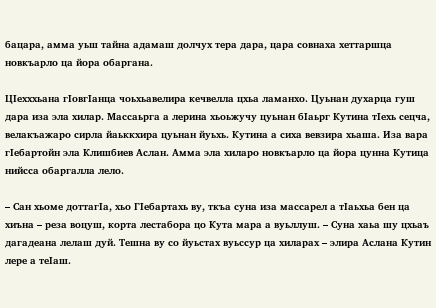бацара, амма уьш тайна адамаш долчух тера дара, цара совнаха хеттаршца новкъарло ца йора обаргана.

ЦIехххьана гIовгIанца чоьхьавелира кечвелла цхьа ламанхо. Цуьнан духарца гуш дара иза эла хилар. Массаьрга а лерина хьоьжучу цуьнан бIаьрг Кутина тIехь сецча, велакъажаро сирла йаьккхира цуьнан йуьхь. Кутина а сиха вевзира хьаша. Иза вара гIебартойн эла Клишбиев Аслан. Амма эла хиларо новкъарло ца йора цунна Кутица нийсса обаргалла лело.

– Сан хьоме доттагIа, хьо ГIебартахь ву, ткъа суна иза массарел а тIаьхьа бен ца хиъна – реза воцуш, корта лестабора цо Кута мара а вуьллуш. – Суна хаьа шу цхьаъ дагадеана лелаш дуй. Тешна ву со йуьстах вуьссур ца хиларах – элира Аслана Кутин лере а теIаш.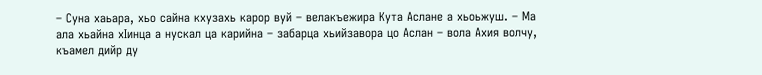– Суна хаьара, хьо сайна кхузахь карор вуй – велакъежира Кута Аслане а хьоьжуш. – Ма ала хьайна хIинца а нускал ца карийна – забарца хьийзавора цо Аслан – вола Ахия волчу, къамел дийр ду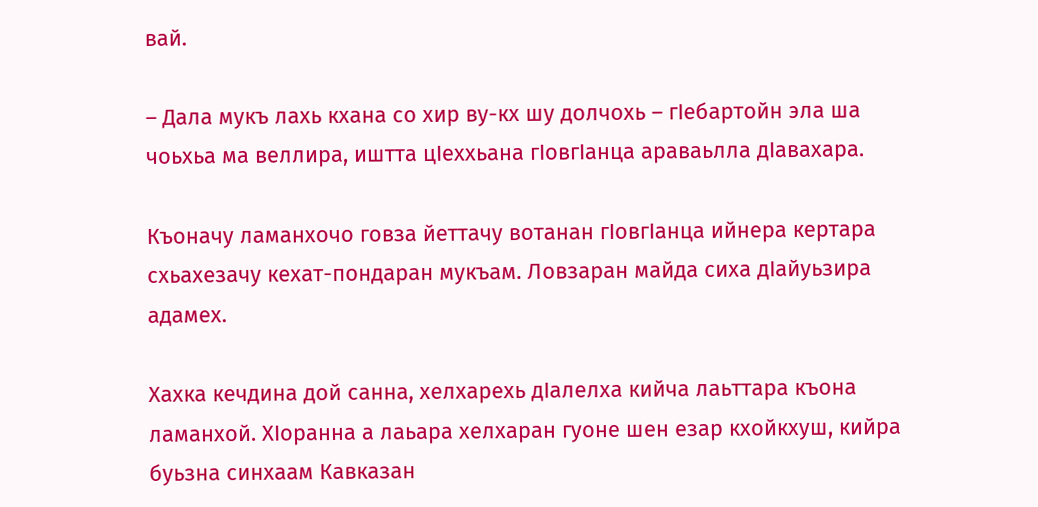вай.

– Дала мукъ лахь кхана со хир ву-кх шу долчохь – гIебартойн эла ша чоьхьа ма веллира, иштта цIеххьана гIовгIанца араваьлла дIавахара.

Къоначу ламанхочо говза йеттачу вотанан гIовгIанца ийнера кертара схьахезачу кехат-пондаран мукъам. Ловзаран майда сиха дIайуьзира адамех.

Хахка кечдина дой санна, хелхарехь дIалелха кийча лаьттара къона ламанхой. ХIоранна а лаьара хелхаран гуоне шен езар кхойкхуш, кийра буьзна синхаам Кавказан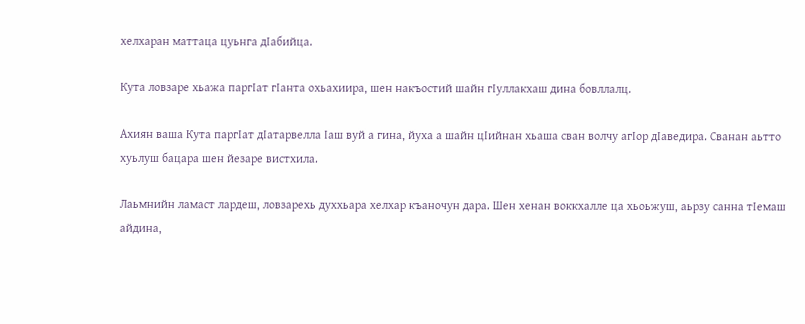хелхаран маттаца цуьнга дIабийца.

Кута ловзаре хьажа паргIат гIанта охьахиира, шен накъостий шайн гIуллакхаш дина бовллалц.

Ахиян ваша Кута паргIат дIатарвелла Iаш вуй а гина, йуха а шайн цIийнан хьаша сван волчу агIор дIаведира. Сванан аьтто хуьлуш бацара шен йезаре вистхила.

Лаьмнийн ламаст лардеш, ловзарехь духхьара хелхар къаночун дара. Шен хенан воккхалле ца хьоьжуш, аьрзу санна тIемаш айдина,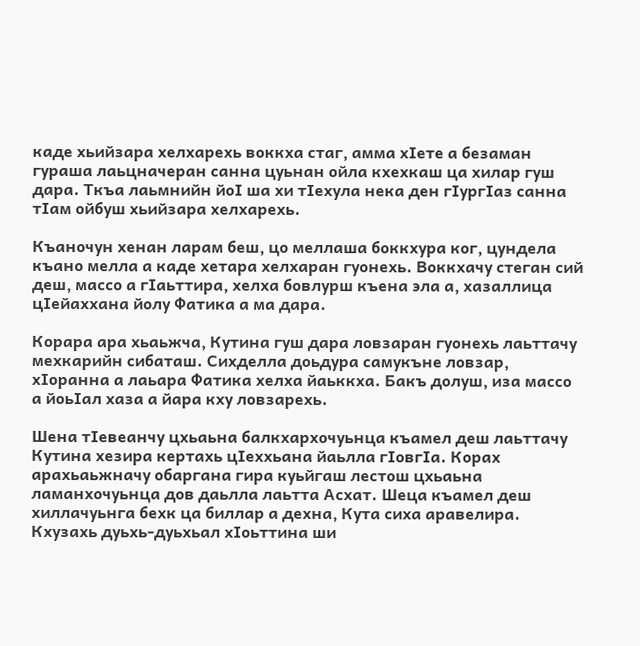каде хьийзара хелхарехь воккха стаг, амма хIете а безаман гураша лаьцначеран санна цуьнан ойла кхехкаш ца хилар гуш дара. Ткъа лаьмнийн йоI ша хи тIехула нека ден гIургIаз санна тIам ойбуш хьийзара хелхарехь.

Къаночун хенан ларам беш, цо меллаша боккхура ког, цундела къано мелла а каде хетара хелхаран гуонехь. Воккхачу стеган сий деш, массо а гIаьттира, хелха бовлурш къена эла а, хазаллица цIейаххана йолу Фатика а ма дара.

Корара ара хьаьжча, Кутина гуш дара ловзаран гуонехь лаьттачу мехкарийн сибаташ. Сихделла доьдура самукъне ловзар, хIоранна а лаьара Фатика хелха йаьккха. Бакъ долуш, иза массо а йоьIал хаза а йара кху ловзарехь.

Шена тIевеанчу цхьаьна балкхархочуьнца къамел деш лаьттачу Кутина хезира кертахь цIеххьана йаьлла гIовгIа. Корах арахьаьжначу обаргана гира куьйгаш лестош цхьаьна ламанхочуьнца дов даьлла лаьтта Асхат. Шеца къамел деш хиллачуьнга бехк ца биллар а дехна, Кута сиха аравелира. Кхузахь дуьхь-дуьхьал хIоьттина ши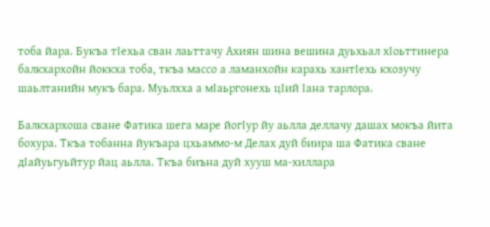тоба йара. Букъа тIехьа сван лаьттачу Ахиян шина вешина дуьхьал хIоьттинера балкхархойн йоккха тоба, ткъа массо а ламанхойн карахь хантIехь кхозучу шаьлтанийн мукъ бара. Муьлхха а мIаьргонехь цIий Iана тарлора.

Балкхархоша сване Фатика шега маре йогIур йу аьлла деллачу дашах мокъа йита бохура. Ткъа тобанна йукъара цхьаммо-м Делах дуй биира ша Фатика сване дIайуьгуьйтур йац аьлла. Ткъа биъна дуй хууш ма-хиллара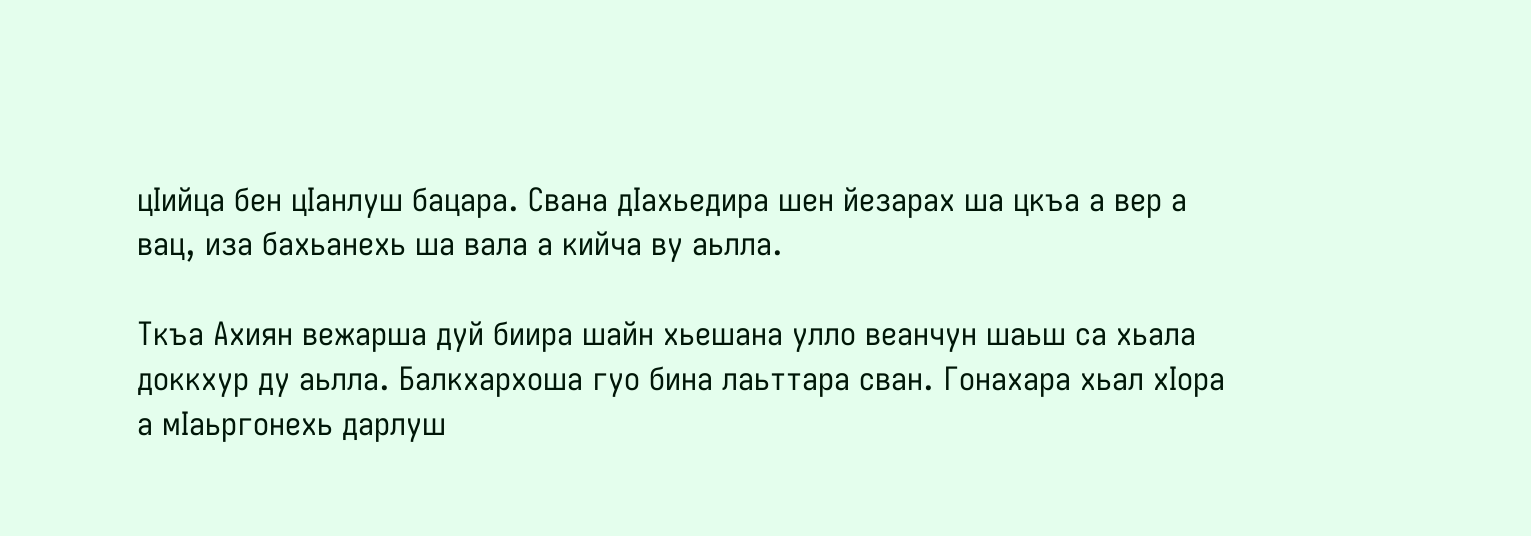цIийца бен цIанлуш бацара. Свана дIахьедира шен йезарах ша цкъа а вер а вац, иза бахьанехь ша вала а кийча ву аьлла.

Ткъа Ахиян вежарша дуй биира шайн хьешана улло веанчун шаьш са хьала доккхур ду аьлла. Балкхархоша гуо бина лаьттара сван. Гонахара хьал хIора а мIаьргонехь дарлуш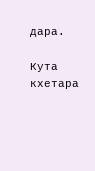дара.

Кута кхетара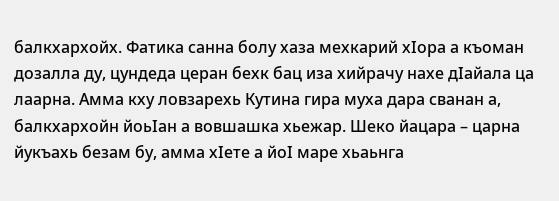балкхархойх. Фатика санна болу хаза мехкарий хIора а къоман дозалла ду, цундеда церан бехк бац иза хийрачу нахе дIайала ца лаарна. Амма кху ловзарехь Кутина гира муха дара сванан а, балкхархойн йоьIан а вовшашка хьежар. Шеко йацара – царна йукъахь безам бу, амма хIете а йоI маре хьаьнга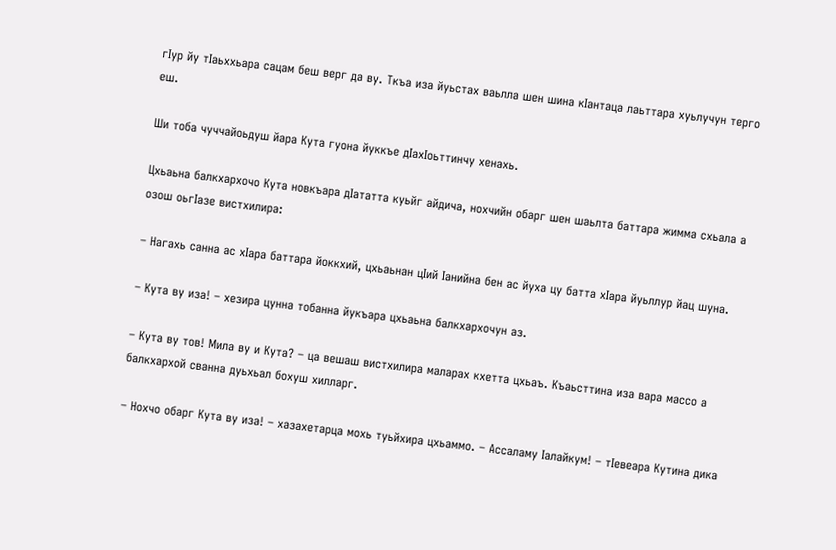гIур йу тIаьххьара сацам беш верг да ву. Ткъа иза йуьстах ваьлла шен шина кIантаца лаьттара хуьлучун терго еш.

Ши тоба чуччайоьдуш йара Кута гуона йуккъе дIахIоьттинчу хенахь.

Цхьаьна балкхархочо Кута новкъара дIататта куьйг айдича, нохчийн обарг шен шаьлта баттара жимма схьала а озош оьгIазе вистхилира:

– Нагахь санна ас хIара баттара йоккхий, цхьаьнан цIий Iанийна бен ас йуха цу батта хIара йуьллур йац шуна.

– Кута ву иза! – хезира цунна тобанна йукъара цхьаьна балкхархочун аз.

– Кута ву тов! Мила ву и Кута? – ца вешаш вистхилира маларах кхетта цхьаъ. Къаьсттина иза вара массо а балкхархой сванна дуьхьал бохуш хилларг.

– Нохчо обарг Кута ву иза! – хазахетарца мохь туьйхира цхьаммо. – Ассаламу Iалайкум! – тIевеара Кутина дика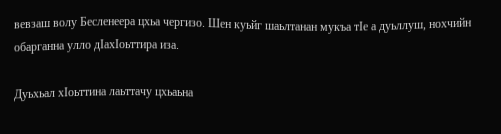вевзаш волу Бесленеера цхьа чергизо. Шен куьйг шаьлтанан мукъа тIе а дуьллуш, нохчийн обарганна улло дIахIоьттира иза.

Дуьхьал хIоьттина лаьттачу цхьаьна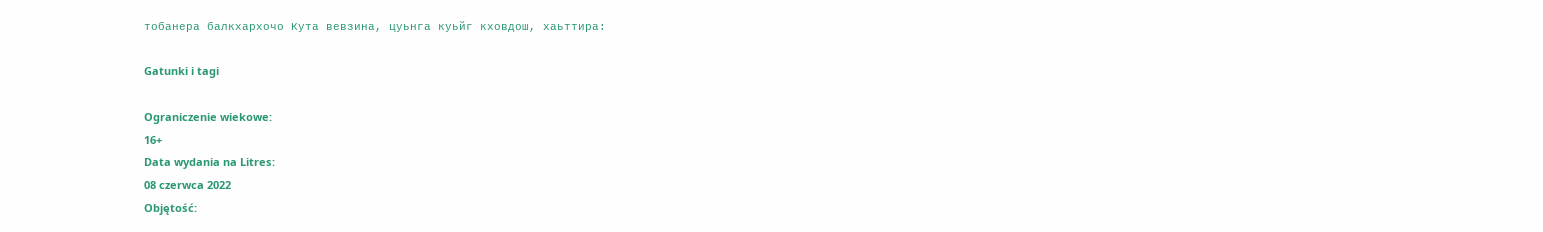тобанера балкхархочо Кута вевзина, цуьнга куьйг кховдош, хаьттира:

Gatunki i tagi

Ograniczenie wiekowe:
16+
Data wydania na Litres:
08 czerwca 2022
Objętość: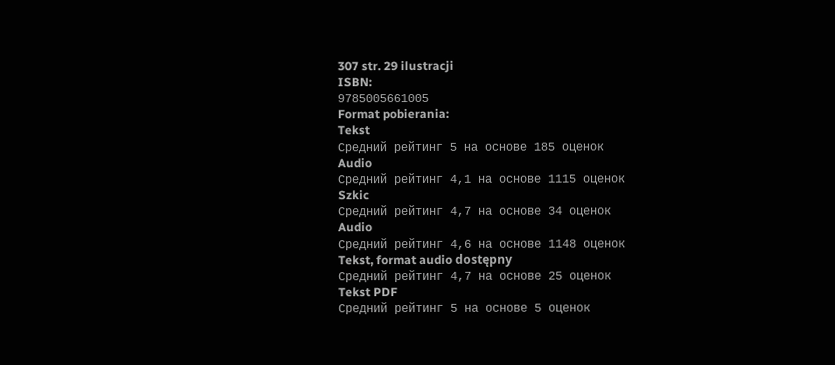307 str. 29 ilustracji
ISBN:
9785005661005
Format pobierania:
Tekst
Средний рейтинг 5 на основе 185 оценок
Audio
Средний рейтинг 4,1 на основе 1115 оценок
Szkic
Средний рейтинг 4,7 на основе 34 оценок
Audio
Средний рейтинг 4,6 на основе 1148 оценок
Tekst, format audio dostępny
Средний рейтинг 4,7 на основе 25 оценок
Tekst PDF
Средний рейтинг 5 на основе 5 оценок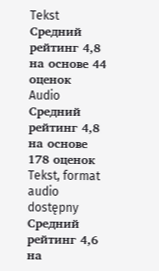Tekst
Средний рейтинг 4,8 на основе 44 оценок
Audio
Средний рейтинг 4,8 на основе 178 оценок
Tekst, format audio dostępny
Средний рейтинг 4,6 на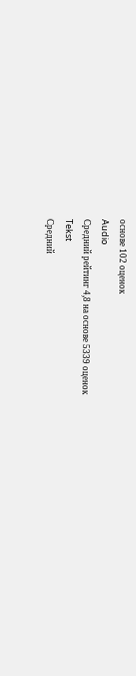основе 102 оценок
Audio
Средний рейтинг 4,8 на основе 5339 оценок
Tekst
Средний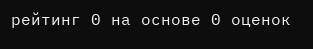рейтинг 0 на основе 0 оценок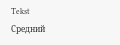Tekst
Средний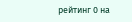рейтинг 0 на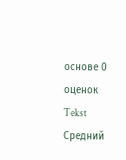основе 0 оценок
Tekst
Средний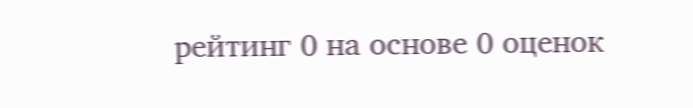рейтинг 0 на основе 0 оценок